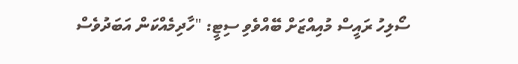ސޯލިހު ރައީސް މުއިއްޒަށް ބޭއްވެވި ސިޓީ: "ހާދިމެއްކަން އަބަދުވެސް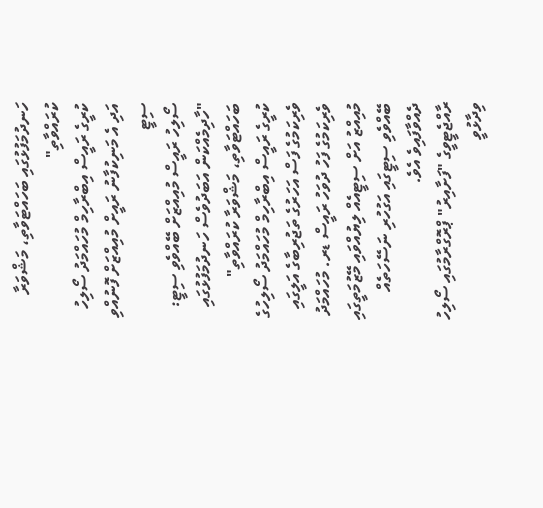ހަނދުމަފުޅުގައި ބަހައްޓަވާތި، މަޝްވަރާ ކުރައްވާތި"
ކުރީގެ ރައީސް އިބްރާހިމް މުހައްމަދު ސޯލިހު އަދި އެ މަނިކުފާނު ރައީށް މުއިއްޒަށް ފޮނުއްވި ސިޓީ
ސޯލިހު ރައީސް މުއިއްޒަށް ބޭއްވެވި ސިޓީ: "ހާދިމެއްކަން އަބަދުވެސް ހަނދުމަފުޅުގައި ބަހައްޓަވާތި، މަޝްވަރާ ކުރައްވާތި"
ކުރީގެ ރައީސް އިބްރާހިމް މުހައްމަދު ސޯލިހުގެ ވެރިކަމުގެ ފަސް އަހަރުގެ ތަޖުރިބާގެ އަލީގައި ވެރިކަމުގެ ފަހު ދުވަހު ރައީސް ޑރ. މުހައްމަދު މުއިއްޒު އަށް ސިޓީއެއް ލިޔުއްވައި މޭޒުމަތީގައި ބޭއްވެވި ސިޓީގައި އަގުހުރި ނަސޭހަތެއް ދެއްވާފައިވެ އެވެ.
ރާއްޖެޓީވީގެ "ފަށާއިރު" ޕްރޮގްރާމުގައި ސޯލިހު ވިދާޅުވީ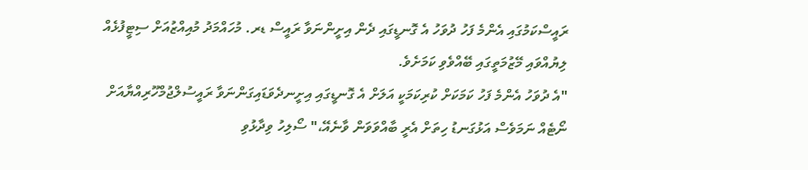ރައީސްކަމުގައި އެންމެ ފަހު ދުވަހު އެ ގޮނޑީގައި ދެން އިށީންނަވާ ރައީސް ޑރ. މުހައްމަދު މުއިއްޒުއަށް ސިޓީފުޅެއް ލިޔުއްވައި މޭޒުމަތީގައި ބޭއްވެވި ކަމަށެވެ.
"އެ ދުވަހު އެންމެ ފަހު ކަމަކަށް ކުރިކަމަކީ އަލަށް އެ ގޮނޑީގައި އިށީނދެވަޑައިގަންނަވާ ރައީސުލްޖުމްހޫރިއްޔާއަށް ނޯޓެއް ނަމަވެސް އަޅުގަނޑު ހިތަށް އެރީ ބާއްވަވަން ވާނެއޭ،" ސޯލިހު ވިދާޅުވި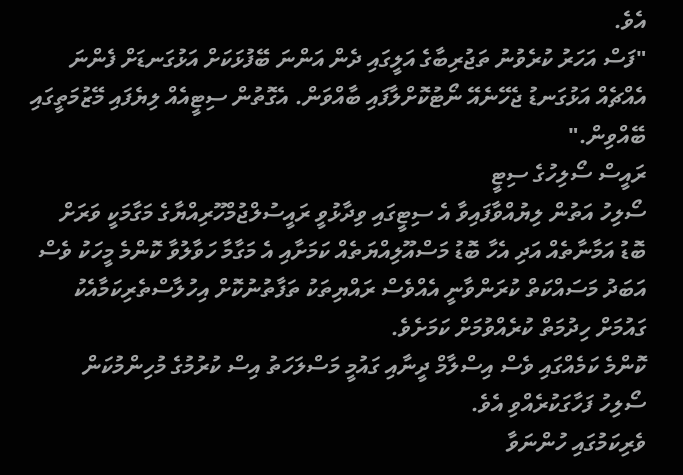އެވެ.
"ފަސް އަހަރު ކުރެވުނު ތަޖުރިބާގެ އަލީގައި ދެން އަންނަ ބޭފުޅަކަށް އަޅުގަނޑަށް ފެންނަ އެއްޗެއް އަޅުގަނޑު ޖެހޭނެއޭ ނޯޓުކޮށްލާފައި ބާއްވަން. އެގޮތުން ސިޓީއެއް ލިޔެފައި މޭޒުމަތީގައި ބޭއްވިން."
ރައީސް ސޯލިހުގެ ސިޓީ
ސޯލިހު އަތުން ލިޔުއްވާފައިވާ އެ ސިޓީގައި ވިދާޅުވީ ރައީސުލްޖުމްހޫރިއްޔާގެ މަގާމަކީ ވަރަށް ބޮޑު އަމާނާތެއް އަދި އެހާ ބޮޑު މަސްއޫލިއްޔަތެއް ކަމަށާއި އެ މަގާމާ ހަވާލުވާ ކޮންމެ މީހަކު ވެސް އަބަދު މަސައްކަތް ކުރަންވާނީ އެއްވެސް ރައްޔިތަކު ތަފާތުނުކޮށް އިހުލާސްތެރިކަމާއެކު ގައުމަށް ހިދުމަތް ކުރެއްވުމަށް ކަމަށެވެ.
ކޮންމެ ކަމެއްގައި ވެސް އިސްލާމް ދީނާއި ގައުމީ މަސްލަހަތު އިސް ކުރުމުގެ މުހިންމުކަން ސޯލިހު ފަހާގަކުރެއްވި އެވެ.
ވެރިކަމުގައި ހުންނަވާ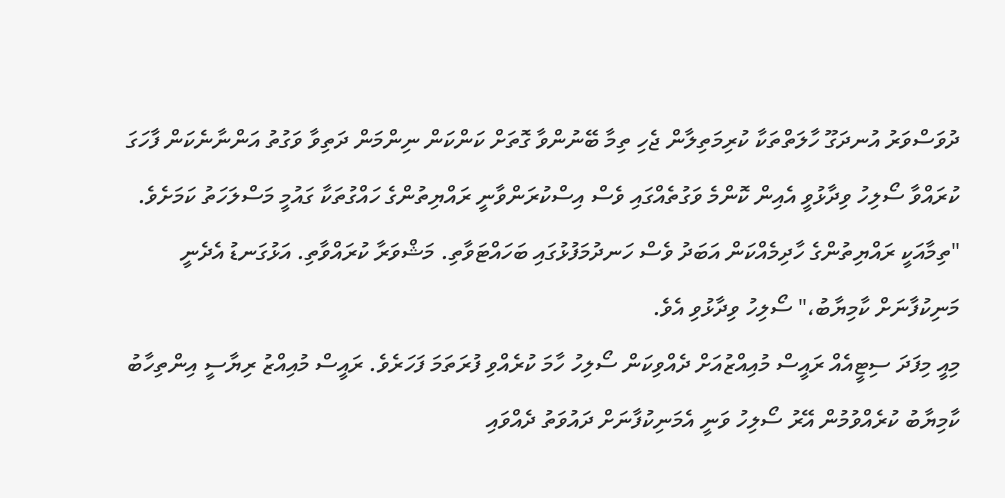ދުވަސްވަރު އުނދަގޫ ހާލަތްތަކާ ކުރިމަތިލާން ޖެހި ތިމާ ބޭނުންވާ ގޮތަށް ކަންކަން ނިންމަން ދަތިވާ ވަގުތު އަންނާނެކަން ފާހަގަ ކުރައްވާ ސޯލިހު ވިދާޅުވީ އެއިން ކޮންމެ ވަގުތެއްގައި ވެސް އިސްކުރަންވާނީ ރައްޔިތުންގެ ހައްގުތަކާ ގައުމީ މަސްލަހަތު ކަމަށެވެ.
"ތިމާއަކީ ރައްޔިތުންގެ ހާދިމެއްކަން އަބަދު ވެސް ހަނދުމަފުޅުގައި ބަހައްޓަވާތި. މަޝްވަރާ ކުރައްވާތި. އަޅުގަނޑު އެދެނީ މަނިކުފާނަށް ކާމިޔާބު،" ސޯލިހު ވިދާޅުވި އެވެ.
މިއީ މިފަދަ ސިޓީއެއް ރައީސް މުއިއްޒުއަށް ދެއްވިކަން ސޯލިހު ހާމަ ކުރެއްވި ފުރަތަމަ ފަހަރެވެ. ރައީސް މުއިއްޒު ރިޔާސީ އިންތިހާބު ކާމިޔާބު ކުރެއްވުމުން އޭރު ސޯލިހު ވަނީ އެމަނިކުފާނަށް ދައުވަތު ދެއްވައި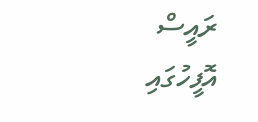ރައީސް އޮފީހުގައި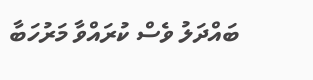ބައްދަލު ވެސް ކުރައްވާ މަރުހަބާ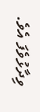ވިދާޅުވެފަ އެވެ.